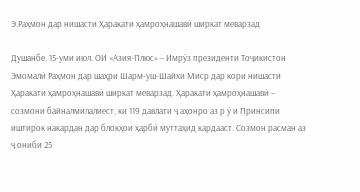Э.Раҳмон дар нишасти Ҳаракати ҳамроҳнашавӣ ширкат меварзад

Душанбе. 15-уми июл. ОИ «Азия-Плюс» – Имрӯз президенти Тоҷикистон Эмомалӣ Раҳмон дар шаҳри Шарм-уш-Шайхи Миср дар кори нишасти Ҳаракати ҳамроҳнашавӣ ширкат меварзад. Ҳаракати ҳамроҳнашавӣ – созмони байналмилалиест, ки 119 давлати ҷ аҳонро аз р ӯ и Принсипи иштирок накардан дар блокҳои ҳарбӣ муттаҳид кардааст. Созмон расман аз ҷ ониби 25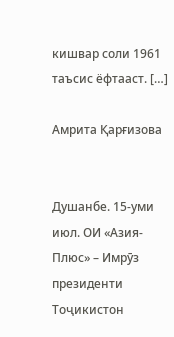кишвар соли 1961 таъсис ёфтааст. […]

Амрита Қарғизова


Душанбе. 15-уми июл. ОИ «Азия-Плюс» – Имрӯз президенти Тоҷикистон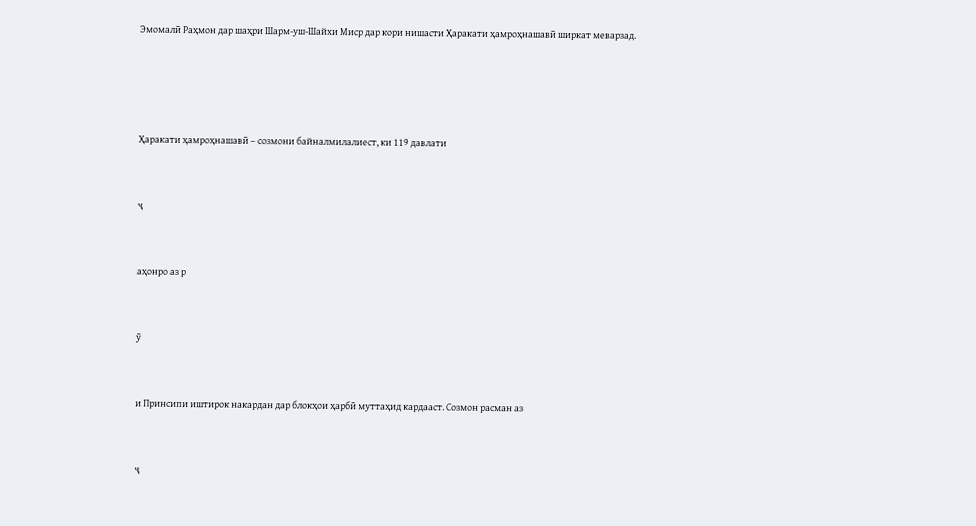Эмомалӣ Раҳмон дар шаҳри Шарм-уш-Шайхи Миср дар кори нишасти Ҳаракати ҳамроҳнашавӣ ширкат меварзад.




Ҳаракати ҳамроҳнашавӣ – созмони байналмилалиест, ки 119 давлати


ҷ


аҳонро аз р


ӯ


и Принсипи иштирок накардан дар блокҳои ҳарбӣ муттаҳид кардааст. Созмон расман аз


ҷ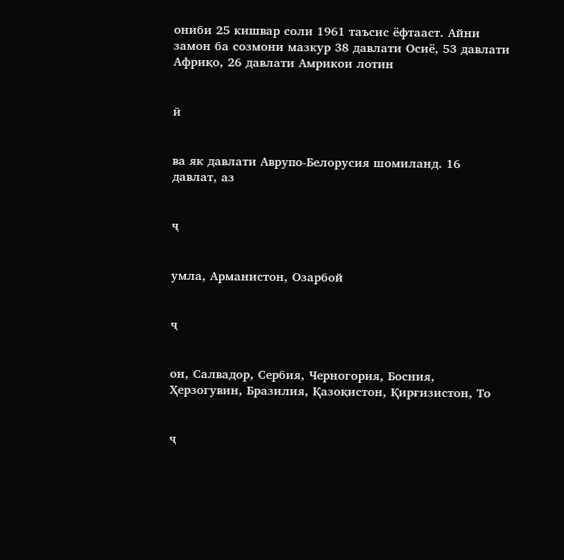ониби 25 кишвар соли 1961 таъсис ёфтааст. Айни замон ба созмони мазкур 38 давлати Осиё, 53 давлати Африқо, 26 давлати Амрикои лотин


ӣ


ва як давлати Аврупо-Белорусия шомиланд. 16 давлат, аз


ҷ


умла, Арманистон, Озарбой


ҷ


он, Салвадор, Сербия, Черногория, Босния, Ҳерзогувин, Бразилия, Қазоқистон, Қирғизистон, То


ҷ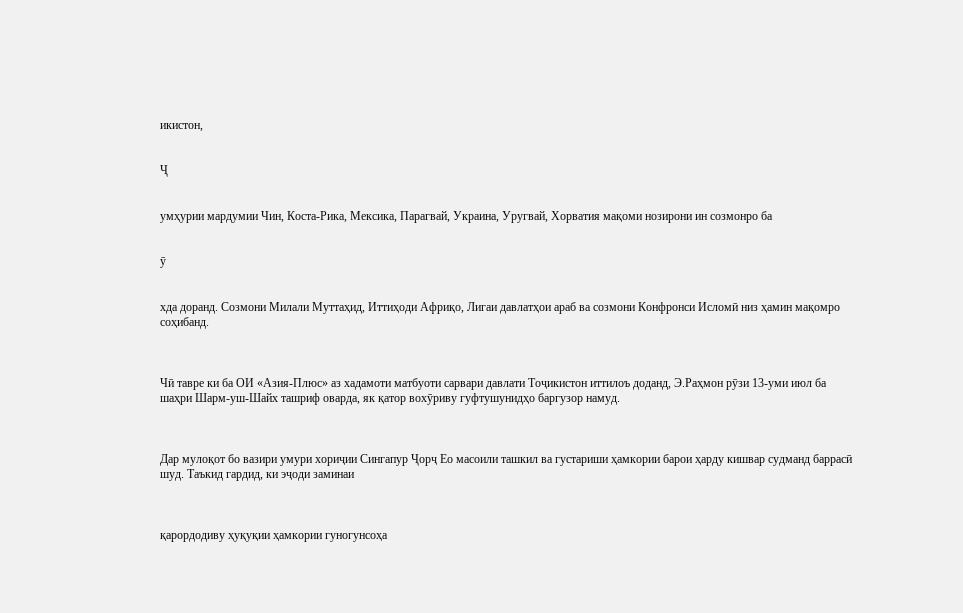икистон,


Ҷ


умҳурии мардумии Чин, Коста-Рика, Мексика, Парагвай, Украина, Уругвай, Хорватия мақоми нозирони ин созмонро ба


ӯ


хда доранд. Созмони Милали Муттаҳид, Иттиҳоди Африқо, Лигаи давлатҳои араб ва созмони Конфронси Исломӣ низ ҳамин мақомро соҳибанд.



Чӣ тавре ки ба ОИ «Азия-Плюс» аз хадамоти матбуоти сарвари давлати Тоҷикистон иттилоъ доданд, Э.Раҳмон рӯзи 13-уми июл ба шаҳри Шарм-уш-Шайх ташриф оварда, як қатор вохӯриву гуфтушунидҳо баргузор намуд.



Дар мулоқот бо вазири умури хориҷии Сингапур Ҷорҷ Ео масоили ташкил ва густариши ҳамкории барои ҳарду кишвар судманд баррасӣ шуд. Таъкид гардид, ки эҷоди заминаи



қарордодиву ҳуқуқии ҳамкории гуногунсоҳа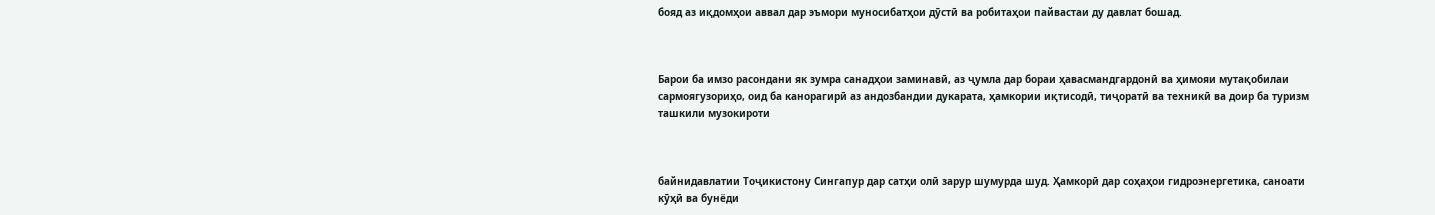бояд аз иқдомҳои аввал дар эъмори муносибатҳои дӯстӣ ва робитаҳои пайвастаи ду давлат бошад.



Барои ба имзо расондани як зумра санадҳои заминавӣ, аз ҷумла дар бораи ҳавасмандгардонӣ ва ҳимояи мутақобилаи сармоягузориҳо, оид ба канорагирӣ аз андозбандии дукарата, ҳамкории иқтисодӣ, тиҷоратӣ ва техникӣ ва доир ба туризм ташкили музокироти



байнидавлатии Тоҷикистону Сингапур дар сатҳи олӣ зарур шумурда шуд. Ҳамкорӣ дар соҳаҳои гидроэнергетика, саноати кӯҳӣ ва бунёди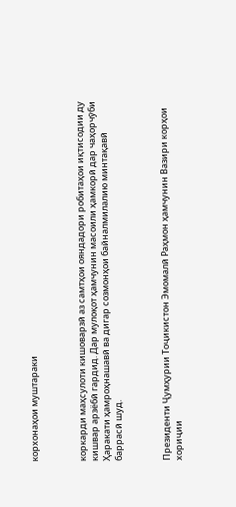корхонаҳои муштараки



коркарди маҳсулоти кишоварзӣ аз самтҳои ояндадори робитаҳои иқтисодии ду кишвар арзёбӣ гардид. Дар мулоқот ҳамчунин масоили ҳамкорӣ дар чаҳорчӯби Ҳаракати ҳамроҳнашавӣ ва дигар созмонҳои байналмилалию минтақавӣ баррасӣ шуд.



Президенти Ҷумҳурии Тоҷикистон Эмомалӣ Раҳмон ҳамчунин Вазири корҳои хориҷии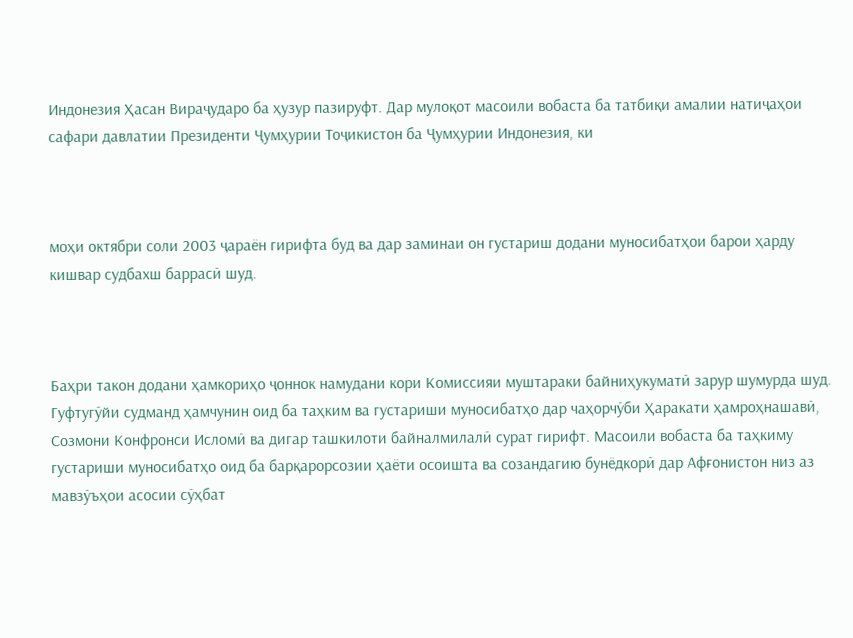Индонезия Ҳасан Вираҷударо ба ҳузур пазируфт. Дар мулоқот масоили вобаста ба татбиқи амалии натиҷаҳои сафари давлатии Президенти Ҷумҳурии Тоҷикистон ба Ҷумҳурии Индонезия, ки



моҳи октябри соли 2003 ҷараён гирифта буд ва дар заминаи он густариш додани муносибатҳои барои ҳарду кишвар судбахш баррасӣ шуд.



Баҳри такон додани ҳамкориҳо ҷоннок намудани кори Комиссияи муштараки байниҳукуматӣ зарур шумурда шуд. Гуфтугӯйи судманд ҳамчунин оид ба таҳким ва густариши муносибатҳо дар чаҳорчӯби Ҳаракати ҳамроҳнашавӣ, Созмони Конфронси Исломӣ ва дигар ташкилоти байналмилалӣ сурат гирифт. Масоили вобаста ба таҳкиму густариши муносибатҳо оид ба барқарорсозии ҳаёти осоишта ва созандагию бунёдкорӣ дар Афғонистон низ аз мавзӯъҳои асосии сӯҳбат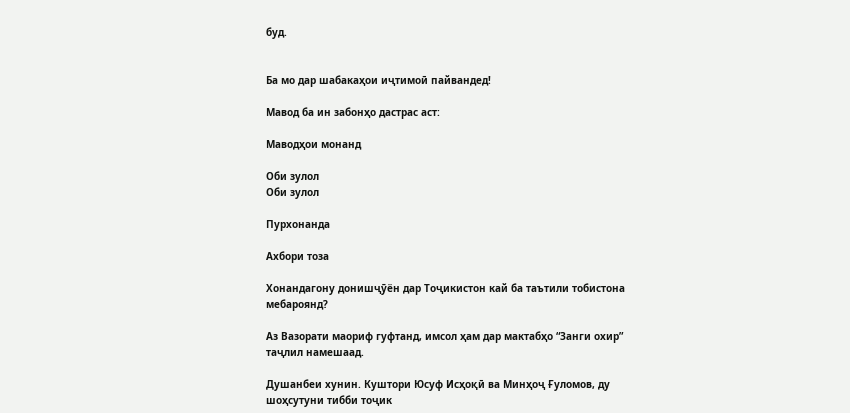буд.


Ба мо дар шабакаҳои иҷтимоӣ пайвандед!

Мавод ба ин забонҳо дастрас аст:

Маводҳои монанд

Оби зулол
Оби зулол

Пурхонанда

Ахбори тоза

Хонандагону донишҷӯён дар Тоҷикистон кай ба таътили тобистона мебароянд?

Аз Вазорати маориф гуфтанд, имсол ҳам дар мактабҳо “Занги охир” таҷлил намешаад.

Душанбеи хунин. Куштори Юсуф Исҳоқӣ ва Минҳоҷ Ғуломов, ду шоҳсутуни тибби тоҷик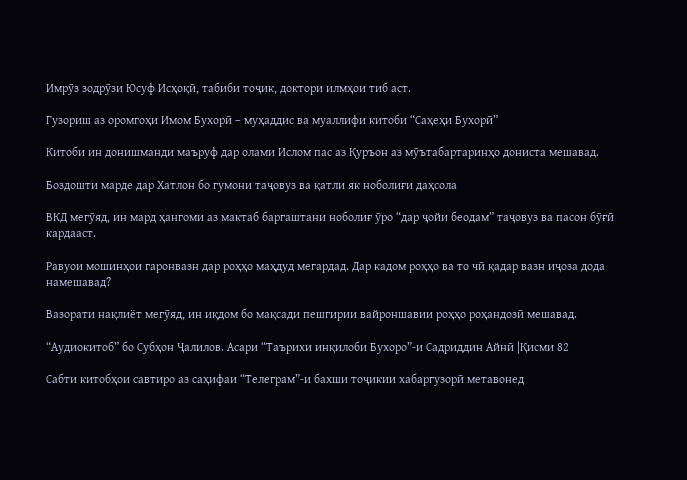Имрӯз зодрӯзи Юсуф Исҳоқӣ, табиби тоҷик, доктори илмҳои тиб аст.

Гузориш аз оромгоҳи Имом Бухорӣ – муҳаддис ва муаллифи китоби “Саҳеҳи Бухорӣ”

Китоби ин донишманди маъруф дар олами Ислом пас аз Қуръон аз мӯътабартаринҳо дониста мешавад.

Боздошти марде дар Хатлон бо гумони таҷовуз ва қатли як ноболиғи даҳсола

ВКД мегӯяд, ин мард ҳангоми аз мактаб баргаштани ноболиғ ӯро “дар ҷойи беодам” таҷовуз ва пасон бӯғӣ кардааст.

Равуои мошинҳои гаронвазн дар роҳҳо маҳдуд мегардад. Дар кадом роҳҳо ва то чӣ қадар вазн иҷоза дода намешавад?

Вазорати нақлиёт мегӯяд, ин иқдом бо мақсади пешгирии вайроншавии роҳҳо роҳандозӣ мешавад.

“Аудиокитоб” бо Субҳон Ҷалилов. Асари “Таърихи инқилоби Бухоро”-и Садриддин Айнӣ |Қисми 82

Cабти китобҳои савтиро аз саҳифаи “Телеграм”-и бахши тоҷикии хабаргузорӣ метавонед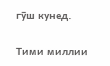гӯш кунед.

Тими миллии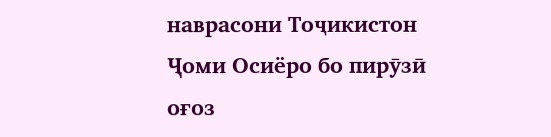наврасони Тоҷикистон Ҷоми Осиёро бо пирӯзӣ оғоз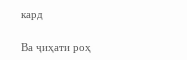кард

Ва ҷиҳати роҳ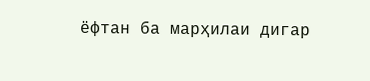ёфтан ба марҳилаи дигар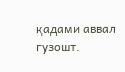қадами аввал гузошт.